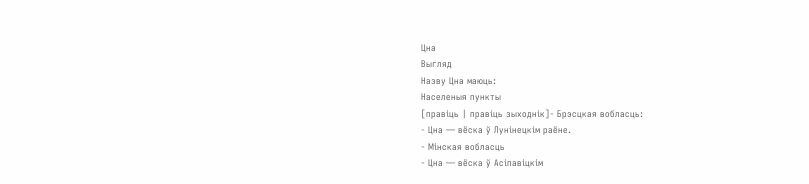Цна
Выгляд
Назву Цна маюць:
Населеныя пункты
[правіць | правіць зыходнік]- Брэсцкая вобласць:
- Цна — вёска ў Лунінецкім раёне.
- Мінская вобласць
- Цна — вёска ў Асіпавіцкім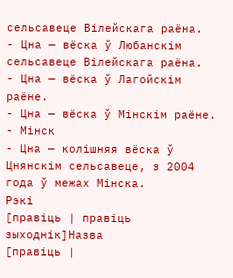сельсавеце Вілейскага раёна.
- Цна — вёска ў Любанскім сельсавеце Вілейскага раёна.
- Цна — вёска ў Лагойскім раёне.
- Цна — вёска ў Мінскім раёне.
- Мінск
- Цна — колішняя вёска ў Цнянскім сельсавеце, з 2004 года ў межах Мінска.
Рэкі
[правіць | правіць зыходнік]Назва
[правіць |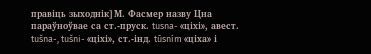правіць зыходнік]М. Фасмер назву Цна параўноўвае са ст.-пруск. tusna- «ціхі», авест. tušna-, tušni- «ціхі», ст.-інд. tūsním «ціха» і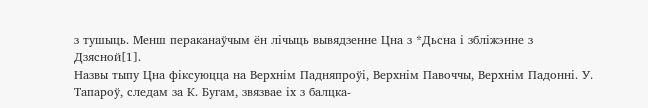з тушыць. Менш пераканаўчым ён лічыць вывядзенне Цна з *Дьсна і збліжэнне з Дзясной[1].
Назвы тыпу Цна фіксуюцца на Верхнім Падняпроўі, Верхнім Павоччы, Верхнім Падонні. У. Тапароў, следам за К. Бугам, звязвае іх з балцка-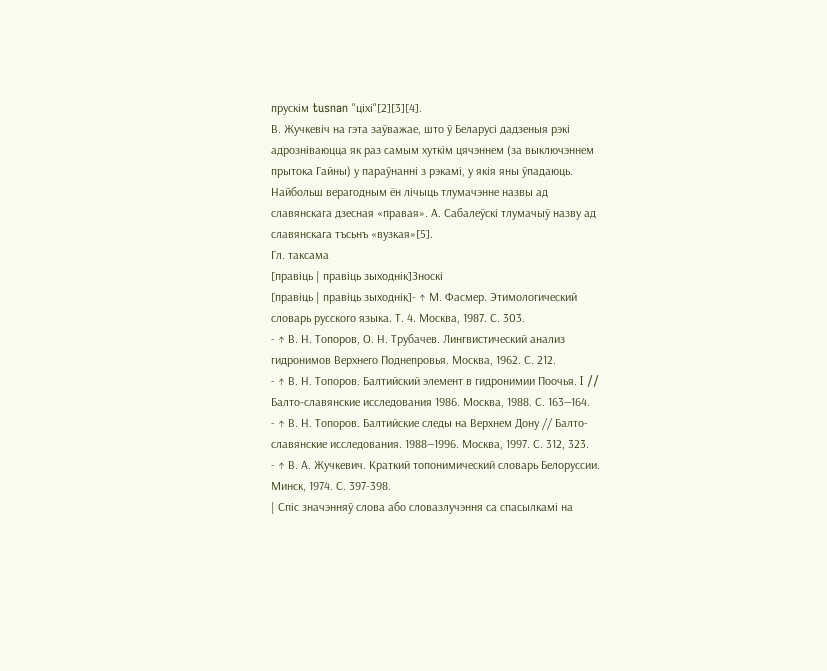прускім tusnan "ціхі"[2][3][4].
В. Жучкевіч на гэта заўважае, што ў Беларусі дадзеныя рэкі адрозніваюцца як раз самым хуткім цячэннем (за выключэннем прытока Гайны) у параўнанні з рэкамі, у якія яны ўпадаюць. Найбольш верагодным ён лічыць тлумачэнне назвы ад славянскага дзесная «правая». А. Сабалеўскі тлумачыў назву ад славянскага тъсьнъ «вузкая»[5].
Гл. таксама
[правіць | правіць зыходнік]Зноскі
[правіць | правіць зыходнік]- ↑ М. Фасмер. Этимологический словарь русского языка. Т. 4. Москва, 1987. С. 303.
- ↑ В. Н. Топоров, О. Н. Трубачев. Лингвистический анализ гидронимов Верхнего Поднепровья. Москва, 1962. С. 212.
- ↑ В. Н. Топоров. Балтийский элемент в гидронимии Поочья. I // Балто-славянские исследования 1986. Москва, 1988. С. 163—164.
- ↑ В. Н. Топоров. Балтийские следы на Верхнем Дону // Балто-славянские исследования. 1988—1996. Москва, 1997. С. 312, 323.
- ↑ В. А. Жучкевич. Краткий топонимический словарь Белоруссии. Минск, 1974. С. 397-398.
| Спіс значэнняў слова або словазлучэння са спасылкамі на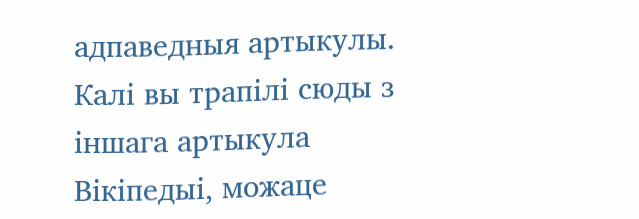адпаведныя артыкулы. Калі вы трапілі сюды з іншага артыкула Вікіпедыі, можаце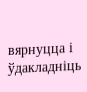вярнуцца і ўдакладніць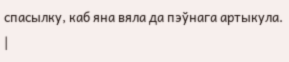спасылку, каб яна вяла да пэўнага артыкула. |